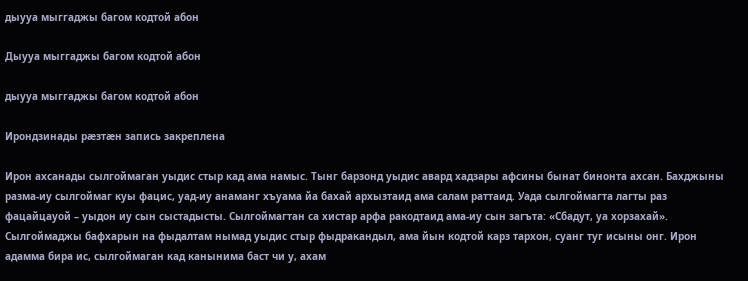дыууа мыггаджы багом кодтой абон

Дыууа мыггаджы багом кодтой абон

дыууа мыггаджы багом кодтой абон

Ирондзинады рæзтæн запись закреплена

Ирон ахсанады сылгоймаган уыдис стыр кад ама намыс. Тынг барзонд уыдис авард хадзары афсины бынат бинонта ахсан. Бахджыны разма-иу сылгоймаг куы фацис, уад-иу анаманг хъуама йа бахай архызтаид ама салам раттаид. Уада сылгоймагта лагты раз фацайцауой – уыдон иу сын сыстадысты. Сылгоймагтан са хистар арфа ракодтаид ама-иу сын загъта: «Сбадут, уа хорзахай». Сылгоймаджы бафхарын на фыдалтам нымад уыдис стыр фыдракандыл, ама йын кодтой карз тархон, суанг туг исыны онг. Ирон адамма бира ис, сылгоймаган кад канынима баст чи у, ахам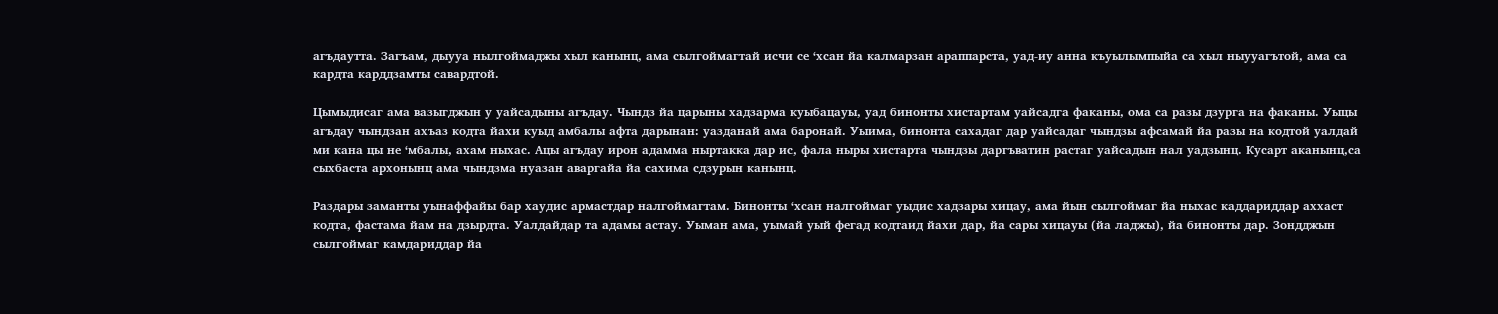агъдаутта. Загъам, дыууа нылгоймаджы хыл канынц, ама сылгоймагтай исчи се ‘хсан йа калмарзан араппарста, уад-иу анна къуылымпыйа са хыл ныууагътой, ама са кардта карддзамты савардтой.

Цымыдисаг ама вазыгджын у уайсадыны агъдау. Чындз йа царыны хадзарма куыбацауы, уад бинонты хистартам уайсадга факаны, ома са разы дзурга на факаны. Уыцы агъдау чындзан ахъаз кодта йахи куыд амбалы афта дарынан: уазданай ама баронай. Уыима, бинонта сахадаг дар уайсадаг чындзы афсамай йа разы на кодтой уалдай ми кана цы не ‘мбалы, ахам ныхас. Ацы агъдау ирон адамма ныртакка дар ис, фала ныры хистарта чындзы даргъватин растаг уайсадын нал уадзынц. Кусарт аканынц,са сыхбаста архонынц ама чындзма нуазан аваргайа йа сахима сдзурын канынц.

Раздары заманты уынаффайы бар хаудис армастдар налгоймагтам. Бинонты ‘хсан налгоймаг уыдис хадзары хицау, ама йын сылгоймаг йа ныхас каддариддар аххаст кодта, фастама йам на дзырдта. Уалдайдар та адамы астау. Уыман ама, уымай уый фегад кодтаид йахи дар, йа сары хицауы (йа ладжы), йа бинонты дар. Зондджын сылгоймаг камдариддар йа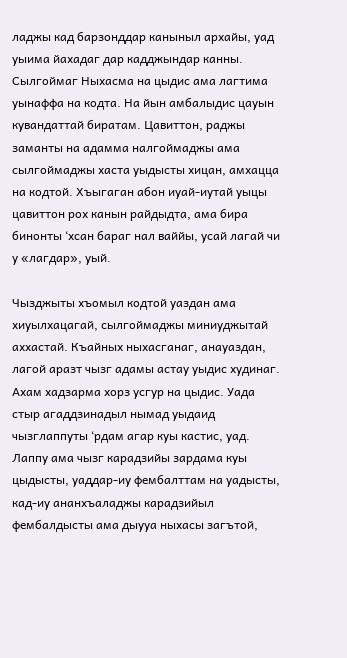ладжы кад барзонддар каныныл архайы, уад уыима йахадаг дар кадджындар канны. Сылгоймаг Ныхасма на цыдис ама лагтима уынаффа на кодта. На йын амбалыдис цауын кувандаттай биратам. Цавиттон, раджы заманты на адамма налгоймаджы ама сылгоймаджы хаста уыдысты хицан, амхацца на кодтой. Хъыгаган абон иуай-иутай уыцы цавиттон рох канын райдыдта, ама бира бинонты ‘хсан бараг нал ваййы, усай лагай чи у «лагдар», уый.

Чызджыты хъомыл кодтой уаздан ама хиуылхацагай, сылгоймаджы миниуджытай аххастай. Къайных ныхасганаг, анауаздан, лагой аразт чызг адамы астау уыдис худинаг. Ахам хадзарма хорз усгур на цыдис. Уада стыр агаддзинадыл нымад уыдаид чызглаппуты ‘рдам агар куы кастис, уад. Лаппу ама чызг карадзийы зардама куы цыдысты, уаддар-иу фембалттам на уадысты, кад-иу ананхъаладжы карадзийыл фембалдысты ама дыууа ныхасы загътой,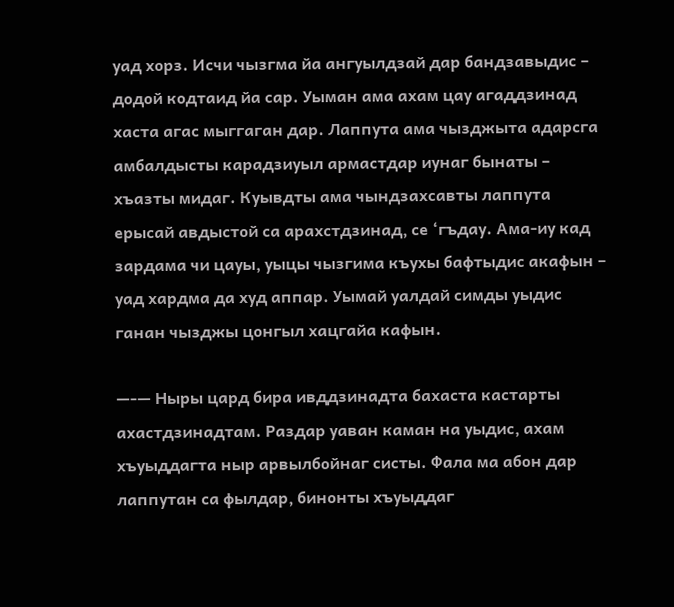уад хорз. Исчи чызгма йа ангуылдзай дар бандзавыдис – додой кодтаид йа сар. Уыман ама ахам цау агаддзинад хаста агас мыггаган дар. Лаппута ама чызджыта адарсга амбалдысты карадзиуыл армастдар иунаг бынаты – хъазты мидаг. Куывдты ама чындзахсавты лаппута ерысай авдыстой са арахстдзинад, се ‘гъдау. Ама-иу кад зардама чи цауы, уыцы чызгима къухы бафтыдис акафын – уад хардма да худ аппар. Уымай уалдай симды уыдис ганан чызджы цонгыл хацгайа кафын.

—-— Ныры цард бира ивддзинадта бахаста кастарты ахастдзинадтам. Раздар уаван каман на уыдис, ахам хъуыддагта ныр арвылбойнаг систы. Фала ма абон дар лаппутан са фылдар, бинонты хъуыддаг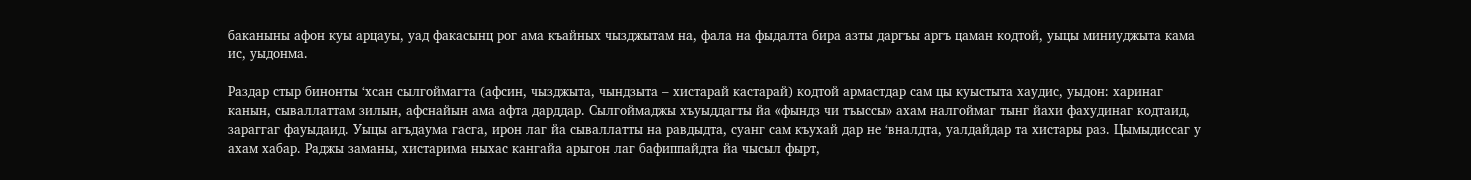баканыны афон куы арцауы, уад факасынц рог ама къайных чызджытам на, фала на фыдалта бира азты даргъы аргъ цаман кодтой, уыцы миниуджыта кама ис, уыдонма.

Раздар стыр бинонты ‘хсан сылгоймагта (афсин, чызджыта, чындзыта – хистарай кастарай) кодтой армастдар сам цы куыстыта хаудис, уыдон: харинаг канын, сываллаттам зилын, афснайын ама афта дарддар. Сылгоймаджы хъуыддагты йа «фындз чи тъыссы» ахам налгоймаг тынг йахи фахудинаг кодтаид, зараггаг фауыдаид. Уыцы агъдаума гасга, ирон лаг йа сываллатты на равдыдта, суанг сам къухай дар не ‘вналдта, уалдайдар та хистары раз. Цымыдиссаг у ахам хабар. Раджы заманы, хистарима ныхас кангайа арыгон лаг бафиппайдта йа чысыл фырт,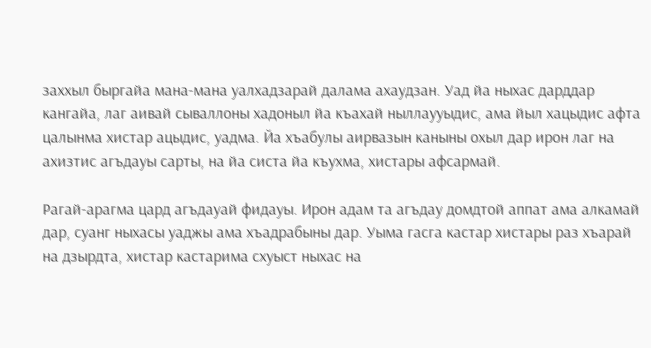заххыл быргайа мана-мана уалхадзарай далама ахаудзан. Уад йа ныхас дарддар кангайа, лаг аивай сываллоны хадоныл йа къахай ныллаууыдис, ама йыл хацыдис афта цалынма хистар ацыдис, уадма. Йа хъабулы аирвазын каныны охыл дар ирон лаг на ахизтис агъдауы сарты, на йа систа йа къухма, хистары афсармай.

Рагай-арагма цард агъдауай фидауы. Ирон адам та агъдау домдтой аппат ама алкамай дар, суанг ныхасы уаджы ама хъадрабыны дар. Уыма гасга кастар хистары раз хъарай на дзырдта, хистар кастарима схуыст ныхас на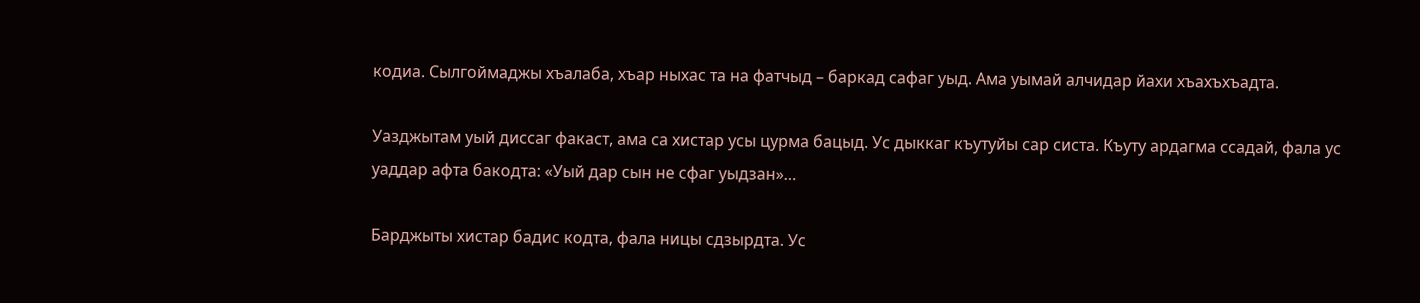кодиа. Сылгоймаджы хъалаба, хъар ныхас та на фатчыд – баркад сафаг уыд. Ама уымай алчидар йахи хъахъхъадта.

Уазджытам уый диссаг факаст, ама са хистар усы цурма бацыд. Ус дыккаг къутуйы сар систа. Къуту ардагма ссадай, фала ус уаддар афта бакодта: «Уый дар сын не сфаг уыдзан»…

Барджыты хистар бадис кодта, фала ницы сдзырдта. Ус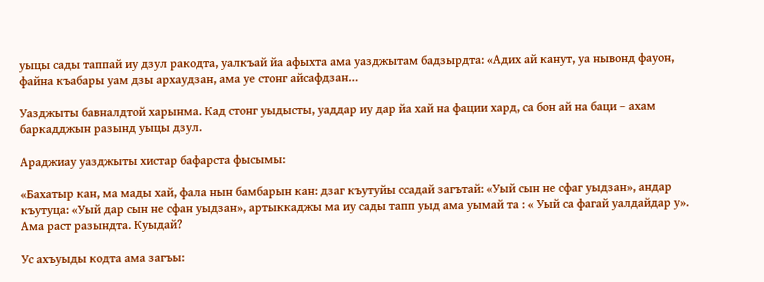уыцы сады таппай иу дзул ракодта, уалкъай йа афыхта ама уазджытам бадзырдта: «Адих ай канут, уа нывонд фауон, файна къабары уам дзы архаудзан, ама уе стонг айсафдзан…

Уазджыты бавналдтой харынма. Кад стонг уыдысты, уаддар иу дар йа хай на фации хард, са бон ай на баци – ахам баркадджын разынд уыцы дзул.

Араджиау уазджыты хистар бафарста фысымы:

«Бахатыр кан, ма мады хай, фала нын бамбарын кан: дзаг къутуйы ссадай загътай: «Уый сын не сфаг уыдзан», андар къутуца: «Уый дар сын не сфан уыдзан», артыккаджы ма иу сады тапп уыд ама уымай та : « Уый са фагай уалдайдар у». Ама раст разындта. Куыдай?

Ус ахъуыды кодта ама загъы: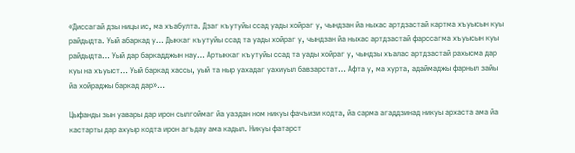«Диссагай дзы ницы ис, ма хъабулта. Дзаг къутуйы ссад уады хойраг у, чындзан йа ныхас артдзастай картма хъуысын куы райдыдта. Уый абаркад у… Дыккаг къутуйы ссад та уады хойраг у, чындзан йа ныхас артдзастай фарссагма хъуысын куы райдыдта… Уый дар баркадджын нау… Артыккаг къутуйы ссад та уады хойраг у, чындзы хъалас артдзастай рахысма дар куы на хъуыст… Уый баркад хассы, уый та ныр уахадаг уахиуыл бавзарстат… Афта у, ма хурта, адаймаджы фарныл зайы йа хойраджы баркад дар»…

Цыфанды зын уавары дар ирон сылгоймаг йа уаздан ном никуы фачъизи кодта, йа сарма агаддзинад никуы архаста ама йа кастарты дар ахуыр кодта ирон агъдау ама кадыл. Никуы фатарст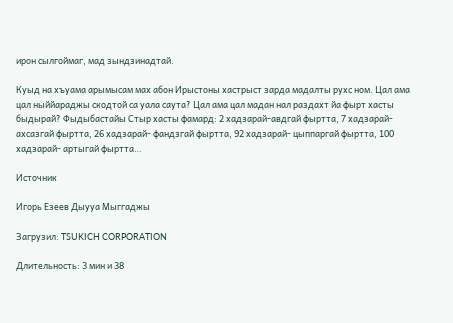ирон сылгоймаг, мад зындзинадтай.

Куыд на хъуама арымысам мах абон Ирыстоны хастрыст зарда мадалты рухс ном. Цал ама цал ныййараджы скодтой са уала саута? Цал ама цал мадан нал раздахт йа фырт хасты быдырай? Фыдыбастайы Стыр хасты фамард: 2 хадзарай-авдгай фыртта, 7 хадзарай- ахсазгай фыртта, 26 хадзарай- фандзгай фыртта, 92 хадзарай- цыппаргай фыртта, 100 хадзарай- артыгай фыртта…

Источник

Игорь Езеев Дыууа Мыггаджы

Загрузил: TSUKICH CORPORATION

Длительность: 3 мин и 38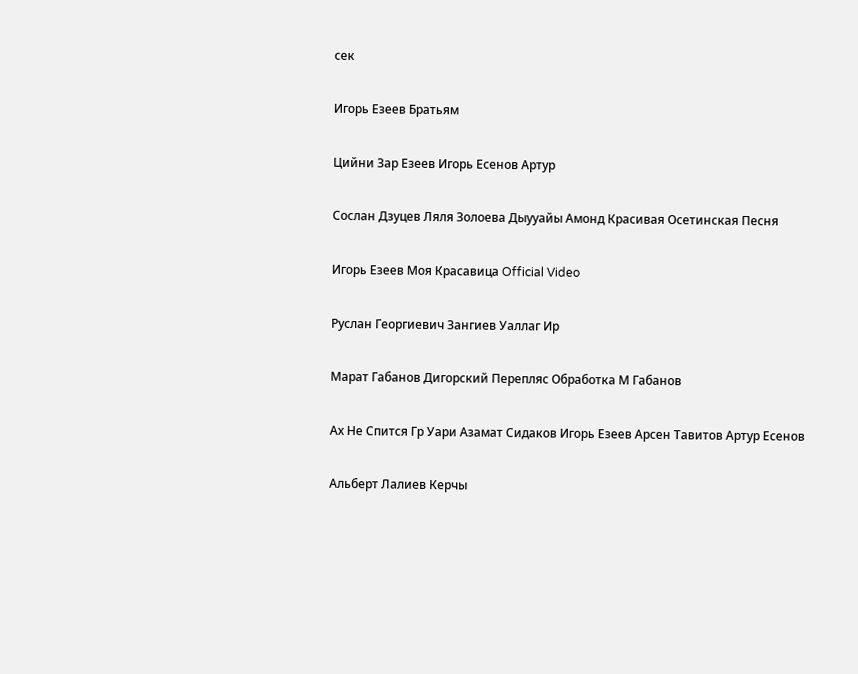сек

Игорь Езеев Братьям

Цийни Зар Езеев Игорь Есенов Артур

Сослан Дзуцев Ляля Золоева Дыууайы Амонд Красивая Осетинская Песня

Игорь Езеев Моя Красавица Official Video

Руслан Георгиевич Зангиев Уаллаг Ир

Марат Габанов Дигорский Перепляс Обработка М Габанов

Ах Не Спится Гр Уари Азамат Сидаков Игорь Езеев Арсен Тавитов Артур Есенов

Альберт Лалиев Керчы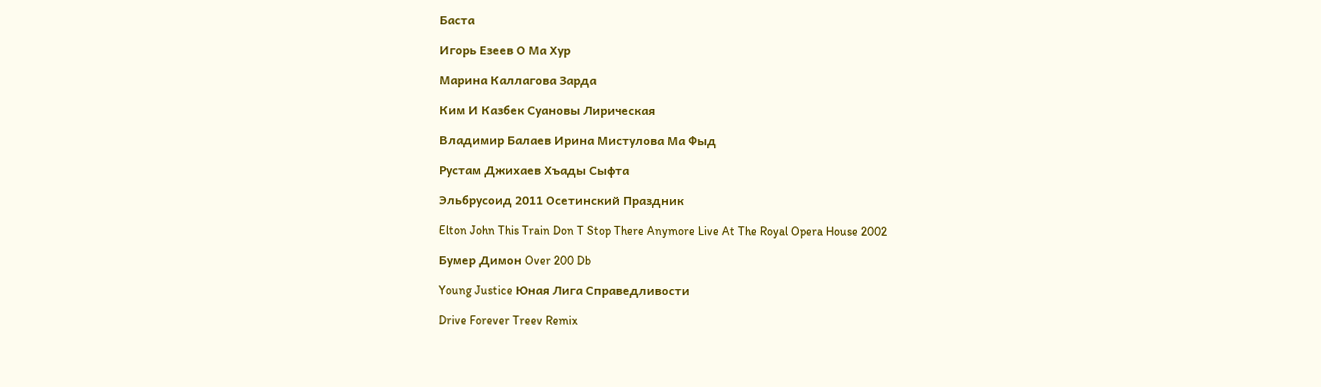Баста

Игорь Езеев О Ма Хур

Марина Каллагова Зарда

Ким И Казбек Суановы Лирическая

Владимир Балаев Ирина Мистулова Ма Фыд

Рустам Джихаев Хъады Сыфта

Эльбрусоид 2011 Осетинский Праздник

Elton John This Train Don T Stop There Anymore Live At The Royal Opera House 2002

Бумер Димон Over 200 Db

Young Justice Юная Лига Справедливости

Drive Forever Treev Remix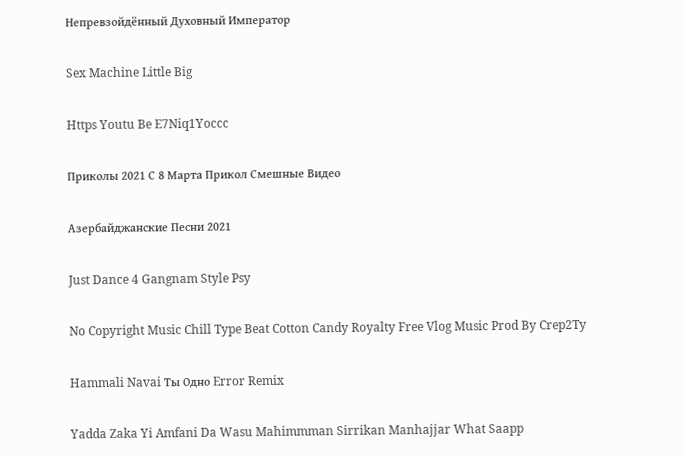Непревзойдённый Духовный Император

Sex Machine Little Big

Https Youtu Be E7Niq1Yoccc

Приколы 2021 С 8 Марта Прикол Смешные Видео

Азербайджанские Песни 2021

Just Dance 4 Gangnam Style Psy

No Copyright Music Chill Type Beat Cotton Candy Royalty Free Vlog Music Prod By Crep2Ty

Hammali Navai Ты Одно Error Remix

Yadda Zaka Yi Amfani Da Wasu Mahimmman Sirrikan Manhajjar What Saapp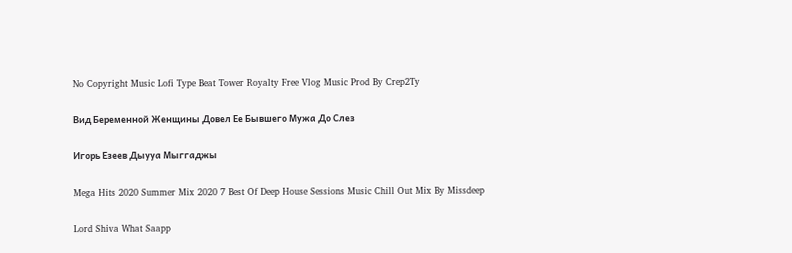No Copyright Music Lofi Type Beat Tower Royalty Free Vlog Music Prod By Crep2Ty

Вид Беременной Женщины Довел Ее Бывшего Мужа До Слез

Игорь Езеев Дыууа Мыггаджы

Mega Hits 2020 Summer Mix 2020 7 Best Of Deep House Sessions Music Chill Out Mix By Missdeep

Lord Shiva What Saapp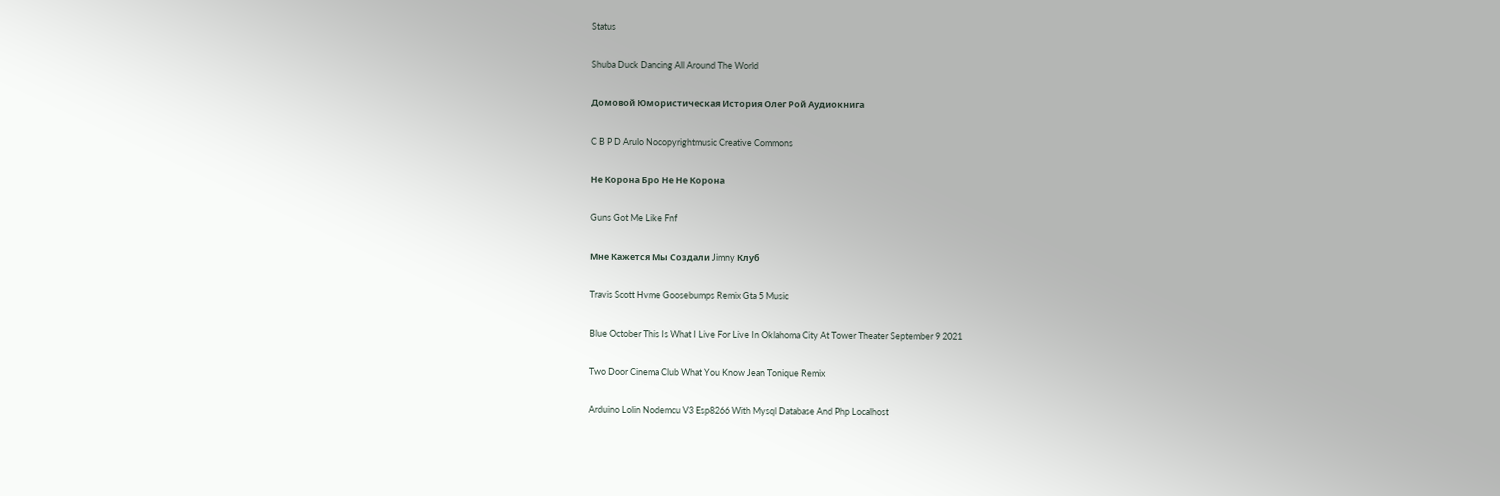Status

Shuba Duck Dancing All Around The World

Домовой Юмористическая История Олег Рой Аудиокнига

C B P D Arulo Nocopyrightmusic Creative Commons

Не Корона Бро Не Не Корона

Guns Got Me Like Fnf

Мне Кажется Мы Создали Jimny Клуб

Travis Scott Hvme Goosebumps Remix Gta 5 Music

Blue October This Is What I Live For Live In Oklahoma City At Tower Theater September 9 2021

Two Door Cinema Club What You Know Jean Tonique Remix

Arduino Lolin Nodemcu V3 Esp8266 With Mysql Database And Php Localhost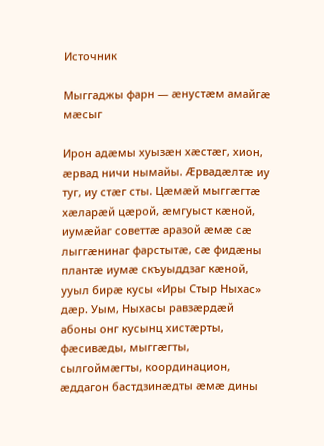Источник

Мыггаджы фарн — æнустæм амайгæ мæсыг

Ирон адæмы хуызæн хæстæг, хион, æрвад ничи нымайы. Æрвадæлтæ иу туг, иу стæг сты. Цæмæй мыггæгтæ хæларæй цæрой, æмгуыст кæной, иумæйаг советтæ аразой æмæ сæ лыггæнинаг фарстытæ, сæ фидæны плантæ иумæ скъуыддзаг кæной, ууыл бирæ кусы «Иры Стыр Ныхас» дæр. Уым, Ныхасы равзæрдæй абоны онг кусынц хистæрты, фæсивæды, мыггæгты, сылгоймæгты, координацион, æддагон бастдзинæдты æмæ дины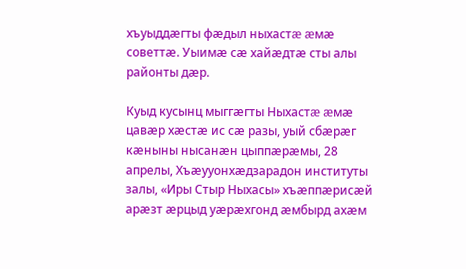хъуыддæгты фæдыл ныхастæ æмæ советтæ. Уыимæ сæ хайæдтæ сты алы районты дæр.

Куыд кусынц мыггæгты Ныхастæ æмæ цавæр хæстæ ис сæ разы, уый сбæрæг кæныны нысанæн цыппæрæмы, 28 апрелы, Хъæууонхæдзарадон институты залы, «Иры Стыр Ныхасы» хъæппæрисæй арæзт æрцыд уæрæхгонд æмбырд ахæм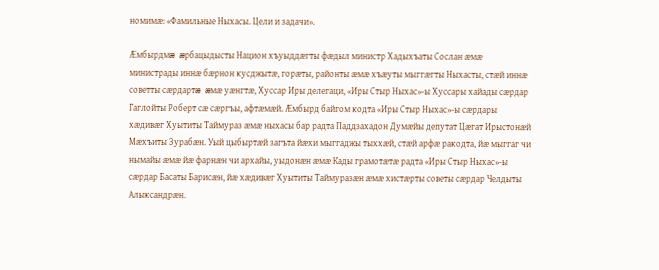номимæ: «Фамильные Ныхасы. Цели и задачи».

Æмбырдмæ æрбацыдысты Национ хъуыддæгты фæдыл министр Хадыхъаты Сослан æмæ министрады иннæ бæрнон кусджытæ, горæты, районты æмæ хъæуты мыггæгты Ныхасты, стæй иннæ советты сæрдартæ æмæ уæнгтæ, Хуссар Иры делегаци, «Иры Стыр Ныхас»-ы Хуссары хайады сæрдар Гаглойты Роберт сæ сæргъы, афтæмæй. Æмбырд байгом кодта «Иры Стыр Ныхас»-ы сæрдары хæдивæг Хуытиты Таймураз æмæ ныхасы бар радта Паддзахадон Думæйы депутат Цæгат Ирыстонæй Мæхъиты Зурабæн. Уый цыбыртæй загъта йæхи мыггаджы тыххæй, стæй арфæ ракодта, йæ мыггаг чи нымайы æмæ йæ фарнæн чи архайы, уыдонæн æмæ Кады грамотæтæ радта «Иры Стыр Ныхас»-ы сæрдар Басаты Барисæн, йæ хæдивæг Хуытиты Таймуразæн æмæ хистæрты советы сæрдар Челдыты Алыксандрæн.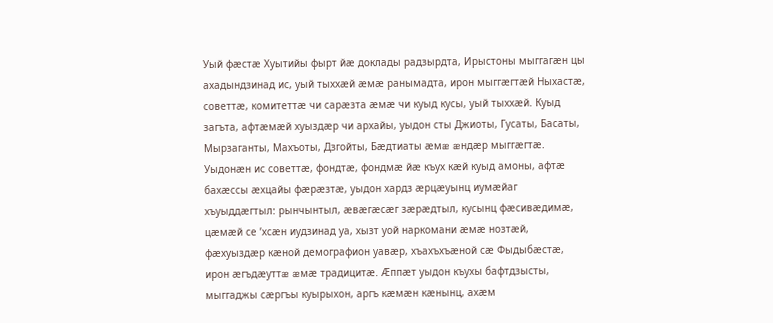Уый фæстæ Хуытийы фырт йæ доклады радзырдта, Ирыстоны мыггагæн цы ахадындзинад ис, уый тыххæй æмæ ранымадта, ирон мыггæгтæй Ныхастæ, советтæ, комитеттæ чи сарæзта æмæ чи куыд кусы, уый тыххæй. Куыд загъта, афтæмæй хуыздæр чи архайы, уыдон сты Джиоты, Гусаты, Басаты, Мырзаганты, Махъоты, Дзгойты, Бæдтиаты æмæ æндæр мыггæгтæ. Уыдонæн ис советтæ, фондтæ, фондмæ йæ къух кæй куыд амоны, афтæ бахæссы æхцайы фæрæзтæ, уыдон хардз æрцæуынц иумæйаг хъуыддæгтыл: рынчынтыл, æвæгæсæг зæрæдтыл, кусынц фæсивæдимæ, цæмæй се ’хсæн иудзинад уа, хызт уой наркомани æмæ нозтæй, фæхуыздæр кæной демографион уавæр, хъахъхъæной сæ Фыдыбæстæ, ирон æгъдæуттæ æмæ традицитæ. Æппæт уыдон къухы бафтдзысты, мыггаджы сæргъы куырыхон, аргъ кæмæн кæнынц, ахæм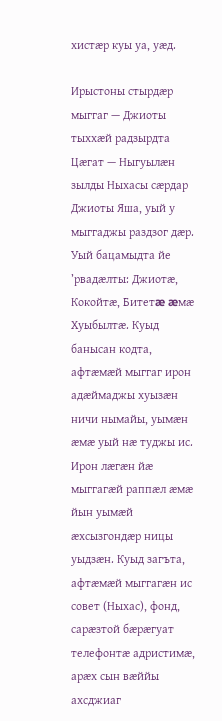хистæр куы уа, уæд.

Ирыстоны стырдæр мыггаг — Джиоты тыххæй радзырдта Цæгат — Ныгуылæн зылды Ныхасы сæрдар Джиоты Яша, уый у мыггаджы раздзог дæр. Уый бацамыдта йе ’рвадæлты: Джиотæ, Кокойтæ, Битетæ æмæ Хуыбылтæ. Куыд банысан кодта, афтæмæй мыггаг ирон адæймаджы хуызæн ничи нымайы, уымæн æмæ уый нæ туджы ис. Ирон лæгæн йæ мыггагæй раппæл æмæ йын уымæй æхсызгондæр ницы уыдзæн. Куыд загъта, афтæмæй мыггагæн ис совет (Ныхас), фонд, сарæзтой бæрæгуат телефонтæ адристимæ, арæх сын вæййы ахсджиаг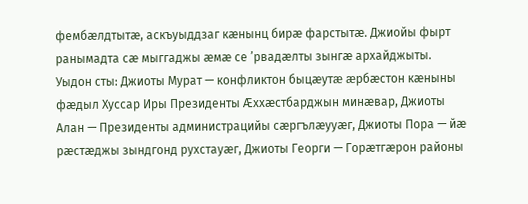фембæлдтытæ, аскъуыддзаг кæнынц бирæ фарстытæ. Джиойы фырт ранымадта сæ мыггаджы æмæ се ’рвадæлты зынгæ архайджыты. Уыдон сты: Джиоты Мурат — конфликтон быцæутæ æрбæстон кæныны фæдыл Хуссар Иры Президенты Æххæстбарджын минæвар, Джиоты Алан — Президенты администрацийы сæргълæууæг, Джиоты Пора — йæ рæстæджы зындгонд рухстауæг, Джиоты Георги — Горæтгæрон районы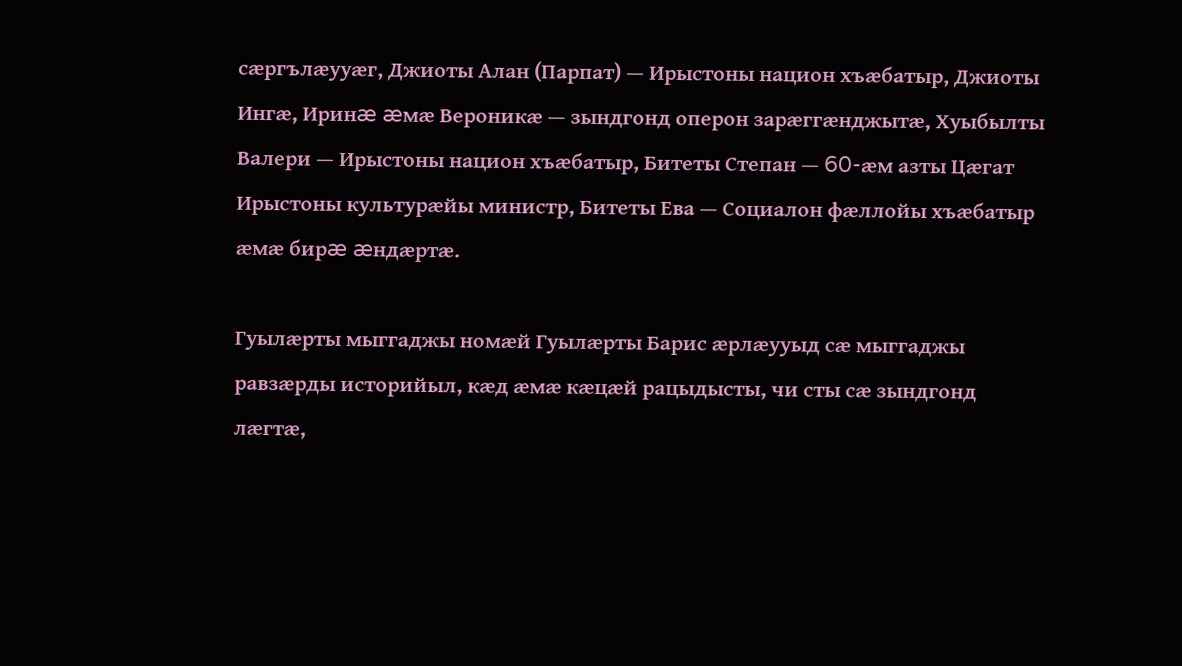сæргълæууæг, Джиоты Алан (Парпат) — Ирыстоны национ хъæбатыр, Джиоты Ингæ, Иринæ æмæ Вероникæ — зындгонд оперон зарæггæнджытæ, Хуыбылты Валери — Ирыстоны национ хъæбатыр, Битеты Степан — 60-æм азты Цæгат Ирыстоны культурæйы министр, Битеты Ева — Социалон фæллойы хъæбатыр æмæ бирæ æндæртæ.

Гуылæрты мыггаджы номæй Гуылæрты Барис æрлæууыд сæ мыггаджы равзæрды историйыл, кæд æмæ кæцæй рацыдысты, чи сты сæ зындгонд лæгтæ,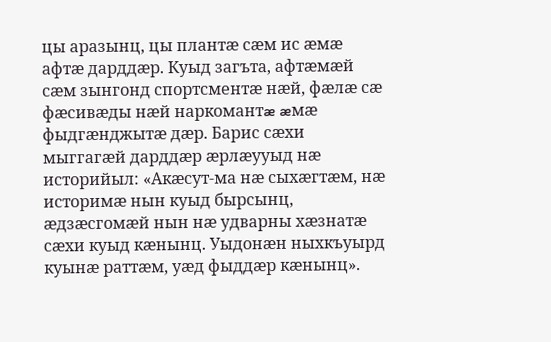цы аразынц, цы плантæ сæм ис æмæ афтæ дарддæр. Куыд загъта, афтæмæй сæм зынгонд спортсментæ нæй, фæлæ сæ фæсивæды нæй наркомантæ æмæ фыдгæнджытæ дæр. Барис сæхи мыггагæй дарддæр æрлæууыд нæ историйыл: «Акæсут-ма нæ сыхæгтæм, нæ историмæ нын куыд бырсынц, æдзæсгомæй нын нæ удварны хæзнатæ сæхи куыд кæнынц. Уыдонæн ныхкъуырд куынæ раттæм, уæд фыддæр кæнынц».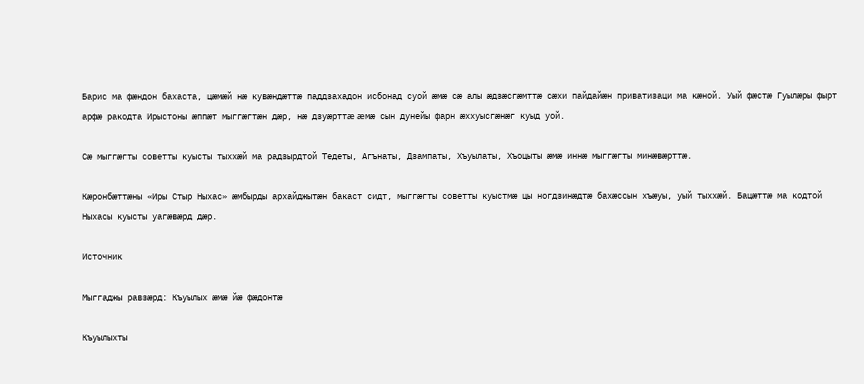Барис ма фæндон бахаста, цæмæй нæ кувæндæттæ паддзахадон исбонад суой æмæ сæ алы æдзæсгæмттæ сæхи пайдайæн приватизаци ма кæной. Уый фæстæ Гуылæры фырт арфæ ракодта Ирыстоны æппæт мыггæгтæн дæр, нæ дзуæрттæ æмæ сын дунейы фарн æххуысгæнæг куыд уой.

Сæ мыггæгты советты куысты тыххæй ма радзырдтой Тедеты, Агънаты, Дзампаты, Хъуылаты, Хъоцыты æмæ иннæ мыггæгты минæвæрттæ.

Кæронбæттæны «Иры Стыр Ныхас» æмбырды архайджытæн бакаст сидт, мыггæгты советты куыстмæ цы ногдзинæдтæ бахæссын хъæуы, уый тыххæй. Бацæттæ ма кодтой Ныхасы куысты уагæвæрд дæр.

Источник

Мыггаджы равзæрд: Къуылых æмæ йæ фæдонтæ

Къуылыхты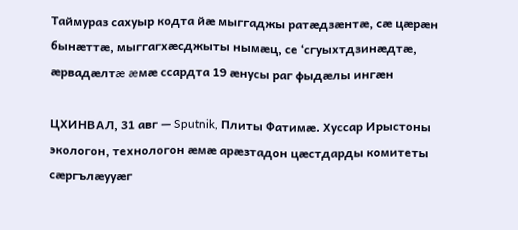Таймураз сахуыр кодта йæ мыггаджы ратæдзæнтæ, сæ цæрæн бынӕттæ, мыггагхӕсджыты нымæц, се ʻсгуыхтдзинæдтæ, ӕрвадӕлтæ æмæ ссардта 19 æнусы раг фыдæлы ингæн

ЦХИНВАЛ, 31 авг — Sputnik, Плиты Фатимæ. Хуссар Ирыстоны экологон, технологон æмæ арæзтадон цæстдарды комитеты сæргълæууæг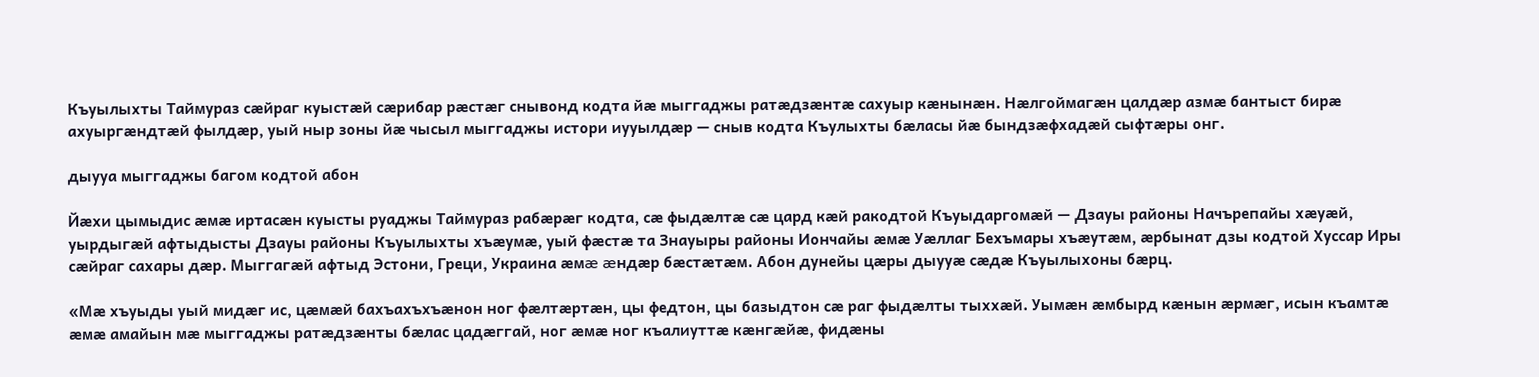Къуылыхты Таймураз сæйраг куыстæй сæрибар рæстæг снывонд кодта йæ мыггаджы ратæдзæнтæ сахуыр кæнынæн. Нӕлгоймагæн цалдæр азмæ бантыст бирæ ахуыргӕндтæй фылдæр, уый ныр зоны йæ чысыл мыггаджы истори иууылдæр — сныв кодта Къулыхты бæласы йæ бындзæфхадæй сыфтæры онг.

дыууа мыггаджы багом кодтой абон

Йæхи цымыдис æмæ иртасæн куысты руаджы Таймураз рабæрӕг кодта, сæ фыдæлтæ сæ цард кæй ракодтой Къуыдаргомæй — Дзауы районы Начърепайы хæуæй, уырдыгæй афтыдысты Дзауы районы Къуылыхты хъæумæ, уый фæстæ та Знауыры районы Иончайы æмæ Уæллаг Бехъмары хъæутæм, æрбынат дзы кодтой Хуссар Иры сæйраг сахары дæр. Мыггагæй афтыд Эстони, Греци, Украина æмæ æндæр бæстæтæм. Абон дунейы цæры дыууæ сæдæ Къуылыхоны бæрц.

«Мæ хъуыды уый мидæг ис, цæмæй бахъахъхъæнон ног фæлтæртæн, цы федтон, цы базыдтон сæ раг фыдæлты тыххæй. Уымæн æмбырд кæнын æрмæг, исын къамтæ æмæ амайын мæ мыггаджы ратæдзæнты бæлас цадæггай, ног æмæ ног къалиуттæ кæнгæйæ, фидæны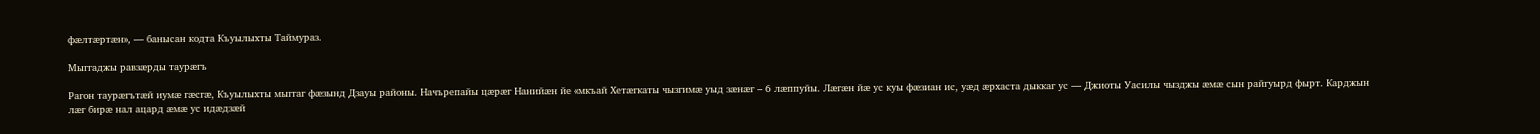фæлтæртæн», — банысан кодта Къуылыхты Таймураз.

Мыггаджы равзæрды таурæгъ

Рагон таурæгътæй иумæ гæсгæ, Къуылыхты мыггаг фæзынд Дзауы районы. Начърепайы цæрæг Нанийæн йе «мкъай Хетæгкаты чызгимæ уыд зæнæг – 6 лæппуйы. Лæгæн йæ ус куы фæзиан ис, уæд ӕрхаста дыккаг ус — Джиоты Уасилы чызджы æмæ сын райгуырд фырт. Карджын лæг бирæ нал ацард æмæ ус идæдзæй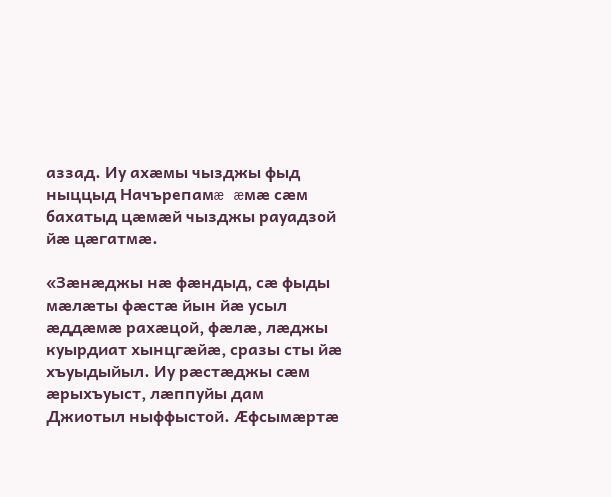аззад. Иу ахæмы чызджы фыд ныццыд Начърепамæ æмæ сæм бахатыд цæмæй чызджы рауадзой йæ цæгатмæ.

«Зæнæджы нæ фæндыд, сæ фыды мæлæты фæстæ йын йæ усыл æддæмæ рахæцой, фæлæ, лæджы куырдиат хынцгæйæ, сразы сты йæ хъуыдыйыл. Иу рæстæджы сæм æрыхъуыст, лæппуйы дам Джиотыл ныффыстой. Æфсымæртæ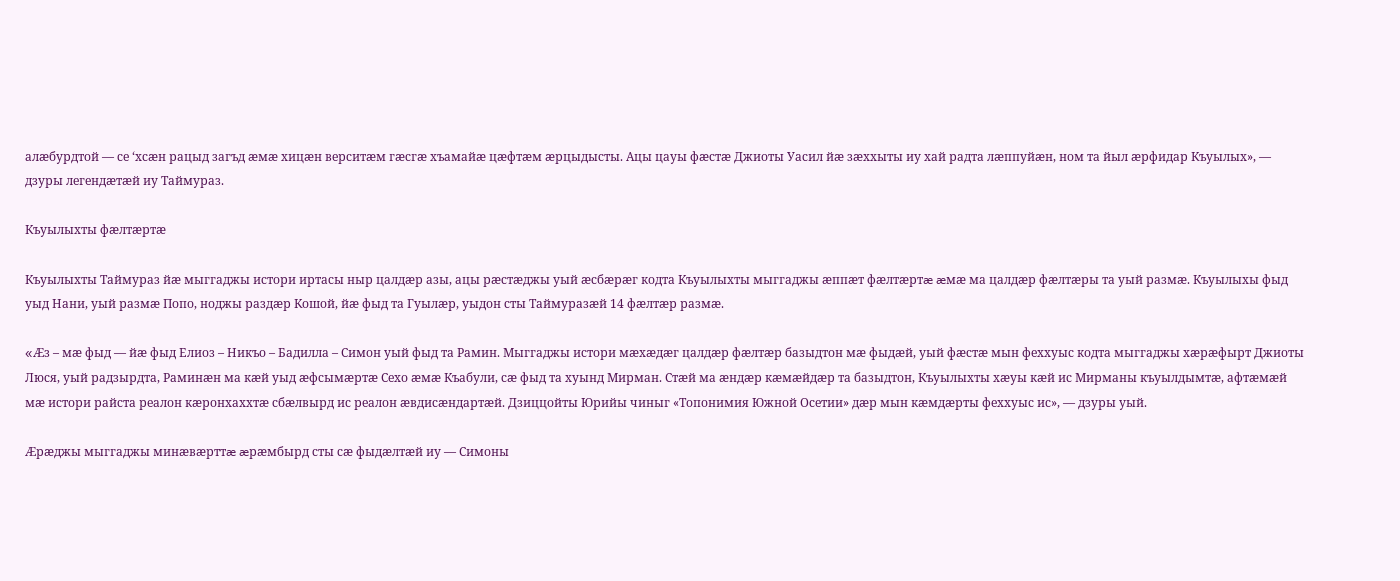алæбурдтой — се ʻхсæн рацыд загъд æмæ хицæн верситæм гæсгæ хъамайæ цæфтӕм ӕрцыдысты. Ацы цауы фæстæ Джиоты Уасил йæ зæххыты иу хай радта лæппуйӕн, ном та йыл æрфидар Къуылых», — дзуры легендæтæй иу Таймураз.

Къуылыхты фӕлтӕртӕ

Къуылыхты Таймураз йӕ мыггаджы истори иртасы ныр цалдæр азы, ацы рæстæджы уый æсбæрæг кодта Къуылыхты мыггаджы æппæт фæлтæртæ æмæ ма цалдæр фæлтæры та уый размæ. Къуылыхы фыд уыд Нани, уый размæ Попо, ноджы раздæр Кошой, йæ фыд та Гуылæр, уыдон сты Таймуразӕй 14 фæлтæр размæ.

«Æз – мæ фыд — йæ фыд Елиоз – Никъо – Бадилла – Симон уый фыд та Рамин. Мыггаджы истори мæхæдæг цалдæр фæлтæр базыдтон мæ фыдæй, уый фæстæ мын феххуыс кодта мыггаджы хæрæфырт Джиоты Люся, уый радзырдта, Раминæн ма кæй уыд æфсымæртæ Сехо æмæ Къабули, сæ фыд та хуынд Мирман. Стæй ма æндӕр кæмæйдӕр та базыдтон, Къуылыхты хæуы кæй ис Мирманы къуылдымтæ, афтæмæй мæ истори райста реалон кæронхаххтæ сбæлвырд ис реалон æвдисæндартæй. Дзиццойты Юрийы чиныг «Топонимия Южной Осетии» дӕр мын кæмдæрты феххуыс ис», — дзуры уый.

Æрæджы мыггаджы минæвæрттæ æрæмбырд сты сæ фыдæлтæй иу — Симоны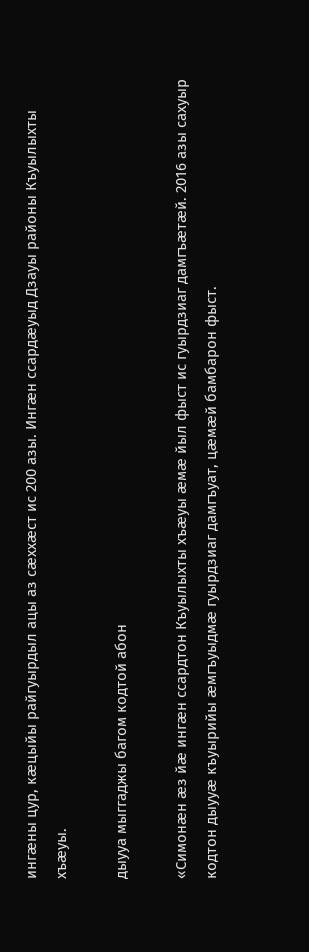ингæны цур, кæцыйы райгуырдыл ацы аз сæххæст ис 200 азы. Ингæн ссардæуыд Дзауы районы Къуылыхты хъæуы.

дыууа мыггаджы багом кодтой абон

«Симонæн æз йæ ингæн ссардтон Къуылыхты хъæуы æмæ йыл фыст ис гуырдзиаг дамгъæтæй. 2016 азы сахуыр кодтон дыууæ къуырийы æмгъуыдмæ гуырдзиаг дамгъуат, цæмæй бамбарон фыст.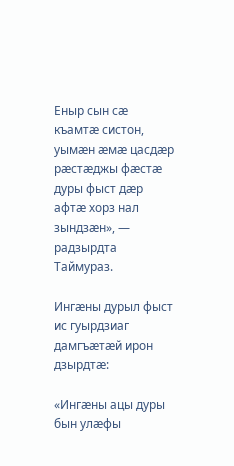Еныр сын сæ къамтæ систон, уымӕн ӕмӕ цасдӕр рæстæджы фæстæ дуры фыст дæр афтæ хорз нал зындзæн», — радзырдта Таймураз.

Ингæны дурыл фыст ис гуырдзиаг дамгъæтæй ирон дзырдтӕ:

«Ингæны ацы дуры бын улæфы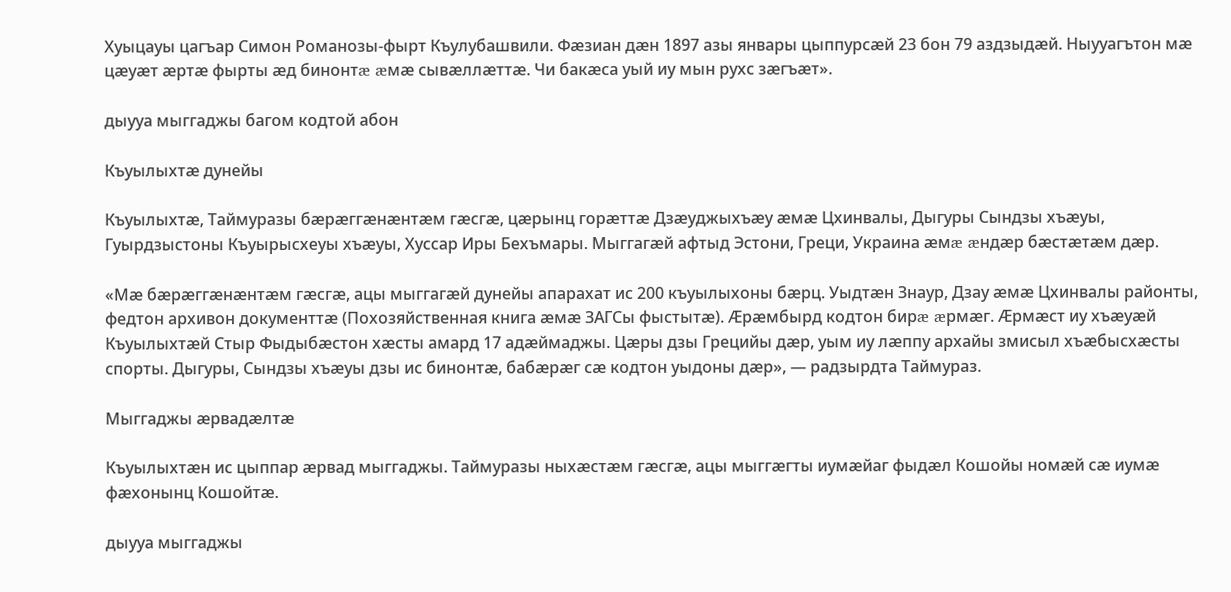Хуыцауы цагъар Симон Романозы-фырт Къулубашвили. Фæзиан дæн 1897 азы январы цыппурсæй 23 бон 79 аздзыдæй. Ныууагътон мæ цæуæт æртæ фырты æд бинонтæ æмæ сывæллæттæ. Чи бакæса уый иу мын рухс зæгъæт».

дыууа мыггаджы багом кодтой абон

Къуылыхтæ дунейы

Къуылыхтæ, Таймуразы бæрæггæнæнтæм гæсгæ, цæрынц горæттæ Дзæуджыхъæу æмæ Цхинвалы, Дыгуры Сындзы хъæуы, Гуырдзыстоны Къуырысхеуы хъæуы, Хуссар Иры Бехъмары. Мыггагæй афтыд Эстони, Греци, Украина æмæ æндæр бæстæтæм дæр.

«Мæ бæрӕггæнæнтæм гæсгæ, ацы мыггагæй дунейы апарахат ис 200 къуылыхоны бæрц. Уыдтæн Знаур, Дзау æмæ Цхинвалы районты, федтон архивон документтæ (Похозяйственная книга æмæ ЗАГСы фыстытæ). Ӕрӕмбырд кодтон бирæ æрмæг. Æрмæст иу хъæуæй Къуылыхтæй Стыр Фыдыбæстон хæсты амард 17 адæймаджы. Цæры дзы Грецийы дæр, уым иу лæппу архайы змисыл хъæбысхæсты спорты. Дыгуры, Сындзы хъæуы дзы ис бинонтæ, бабæрæг сæ кодтон уыдоны дӕр», — радзырдта Таймураз.

Мыггаджы ӕрвадæлтæ

Къуылыхтæн ис цыппар æрвад мыггаджы. Таймуразы ныхæстæм гæсгæ, ацы мыггæгты иумæйаг фыдæл Кошойы номæй сæ иумæ фæхонынц Кошойтæ.

дыууа мыггаджы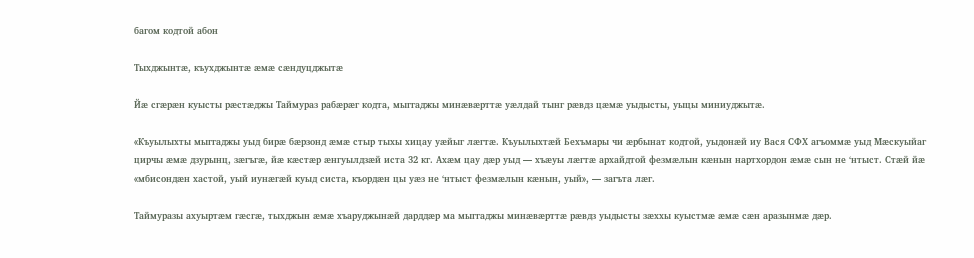багом кодтой абон

Тыхджынтӕ, къухджынтӕ ӕмӕ сӕндуцджытӕ

Йæ сгæрæн куысты рæстæджы Таймураз рабæрæг кодта, мыггаджы минæвӕрттæ уæлдай тынг рæвдз цæмæ уыдысты, уыцы миниуджытӕ.

«Къуылыхты мыггаджы уыд бирæ бæрзонд æмæ стыр тыхы хицау уæйыг лæгтæ. Къуылыхтæй Бехъмары чи æрбынат кодтой, уыдонæй иу Вася СФХ агъоммæ уыд Мæскуыйаг цирчы æмæ дзурынц, зæгъгæ, йæ кæстæр ӕнгуылдзæй иста 32 кг. Ахæм цау дæр уыд — хъæуы лæгтæ архайдтой фезмæлын кæнын нартхордон æмæ сын не ʻнтыст. Стæй йæ «мбисондæн хастой, уый иунæгæй куыд систа, къордæн цы уæз не ‘нтыст фезмæлын кæнын, уый», — загъта лæг.

Таймуразы ахуыртæм гæсгæ, тыхджын æмæ хъаруджынæй дарддæр ма мыггаджы минæвæрттæ рæвдз уыдысты зæххы куыстмæ ӕмӕ сӕн аразынмӕ дæр.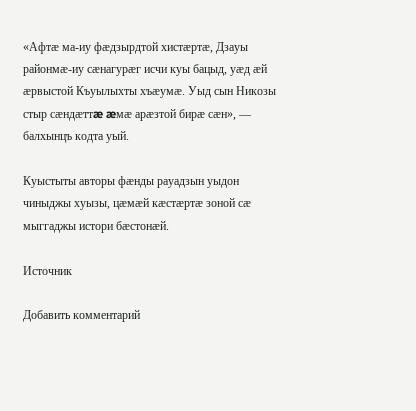«Афтæ ма-иу фæдзырдтой хистæртæ, Дзауы районмӕ-иу сæнагурæг исчи куы бацыд, уæд æй æрвыстой Къуылыхты хъæумæ. Уыд сын Никозы стыр сæндæттæ æмæ арæзтой бирæ сæн», — балхынцъ кодта уый.

Куыстыты авторы фӕнды рауадзын уыдон чиныджы хуызы, цæмæй кæстæртæ зоной сæ мыггаджы истори бæстонæй.

Источник

Добавить комментарий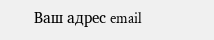Ваш адрес email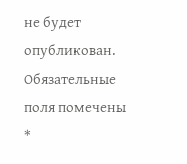не будет опубликован. Обязательные поля помечены *